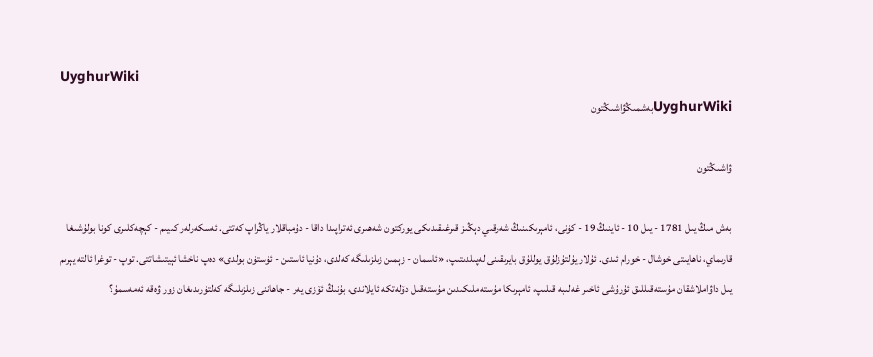UyghurWiki
UyghurWikiبەشمىڭۋاشىڭتون

ۋاشىڭتون

بەش مىڭ يىل 1781 - يىل 10 - ئاينىڭ 19 - كۈنى، ئامېرىكىنىڭ شەرقىي دېڭىز قىرغىقىدىكى يوركتون شەھىرى ئەتراپىدا داقا - دۇمباقلار ياڭراپ كەتتى. ئەسكەرلەر كىيىم - كېچەكلىرى كونا بولۇشىغا قارىماي، ناھايىتى خوشال - خورام ئىدى. ئۇلار يۇلتۇزلۇق يوللۇق بايرىقىنى لەپىلدىتىپ، «ئاسمان - زېمىن زىلزىلىگە كەلدى، دۇنيا ئاستىن - ئۈستۈن بولدى» دەپ ناخشا ئېيتىشاتتى. توپ - توغرا ئالتە يېرىم يىل داۋاملاشقان مۇستەقىللىق ئۇرۇشى ئاخىر غەلىبە قىلىپ، ئامېرىكا مۇستەملىكىدىن مۇستەقىل دۆلەتكە ئايلاندى، بۇنىڭ ئۆزى يەر - جاھاننى زىلزىلىگە كەلتۈرىدىغان زور ۋەقە ئەمەسمۇ؟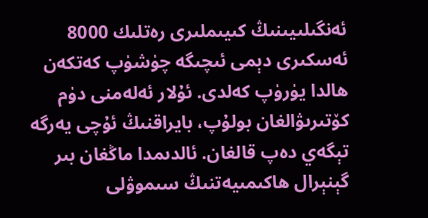ئەنگىلىيىنىڭ كىيىملىرى رەتلىك 8000 ئەسكىرى دېمى ئىچىگە چۈشۈپ كەتكەن ھالدا يۈرۈپ كەلدى. ئۇلار ئەلەمنى دۈم كۆتىرىۋالغان بولۇپ، بايراقنىڭ ئۇچى يەرگە تېگەي دەپ قالغان. ئالدىمدا ماڭغان بىر گېنېرال ھاكىمىيەتنىڭ سىموۋلى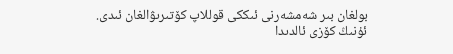بولغان بىر شەمشەرنى ئىككى قوللاپ كۆتىرىۋالغان ئىدى. ئۇنىڭ كۆزى ئالدىدا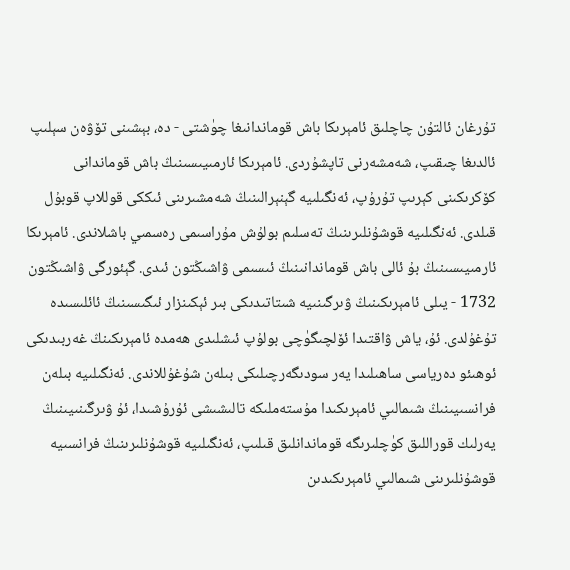تۇرغان ئالتۇن چاچلىق ئامېرىكا باش قوماندانىغا چۈشتى - دە، بېشىنى تۆۋەن سېلىپ ئالدىغا چىقىپ، شەمشەرنى تاپشۇردى. ئامېرىكا ئارمىيىسىنىڭ باش قوماندانى كۆكرىكىنى كېرىپ تۇرۇپ، ئەنگىلىيە گېنېرالىنىڭ شەمشىرىنى ئىككى قوللاپ قوبۇل قىلدى. ئەنگىلىيە قوشۇنلىرىنىڭ تەسلىم بولۇش مۇراسىمى رەسمىي باشلاندى. ئامېرىكا ئارمىيىسىنىڭ بۇ ئالى باش قوماندانىنىڭ ئىسىمى ۋاشىڭتون ئىدى. گېئورگى ۋاشىڭتون 1732 - يىلى ئامېرىكىنىڭ ۋىرگىنىيە شىتاتىدىكى بىر ئېكىنزار ئىگىسىنىڭ ئائلىسىدە تۇغۇلدى. ئۇ، ياش ۋاقتىدا ئۆلچىگۈچى بولۇپ ئىشلىدى ھەمدە ئامېرىكىنڭ غەربىدىكى ئوھىئو دەرياسى ساھىلىدا يەر سودىگەرچىلىكى بىلەن شۇغۇللاندى. ئەنگىلىيە بىلەن فرانسىيىنىڭ شىمالىي ئامېرىكىدا مۇستەملىكە تالىشىشى ئۇرۇشىدا، ئۇ ۋىرگىنىيىنىڭ يەرلىك قوراللىق كۈچلىرىگە قوماندانلىق قىلىپ، ئەنگىلىيە قوشۇنلىرىنىڭ فرانسىيە قوشۇنلىرىنى شىمالىي ئامېرىكىدىن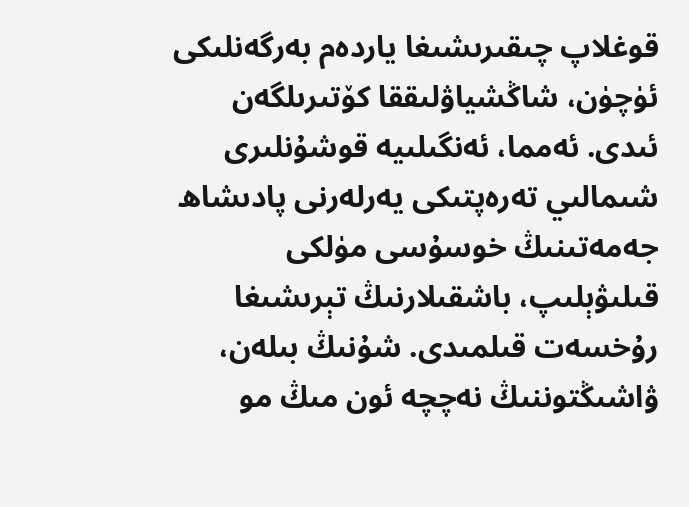قوغلاپ چىقىرىشىغا ياردەم بەرگەنلىكى ئۈچۈن، شاڭشياۋلىققا كۆتىرىلگەن ئىدى. ئەمما، ئەنگىلىيە قوشۇنلىرى شىمالىي تەرەپتىكى يەرلەرنى پادىشاھ جەمەتىنىڭ خوسۇسى مۈلكى قىلىۋېلىپ، باشقىلارنىڭ تېرىشىغا رۇخسەت قىلمىدى. شۇنىڭ بىلەن، ۋاشىڭتوننىڭ نەچچە ئون مىڭ مو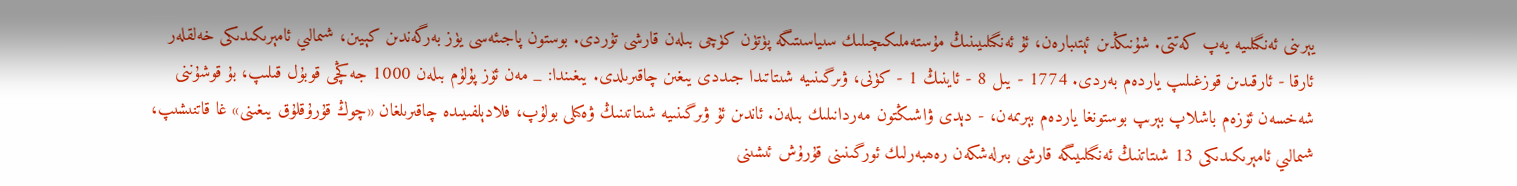يېرىنى ئەنگىلىيە يەپ كەتتى. شۇنىڭدىن ئېتىبارەن، ئۇ ئەنگىلىيىنىڭ مۇستەملىكىچىلىك سىياسىتىگە پۈتۈن كۈچى بىلەن قارشى تۇردى. بوستون پاجىئەسى يۈز بەرگەندىن كېيىن، شىمالىي ئامېرىكىدىكى خەلقلەر ئارقا - ئارقىدىن قوزغىلىپ ياردەم بەردى. 1774 - يىل 8 - ئاينىڭ 1 - كۈنى، ۋىرگىنىيە شىتاتىدا جىددى يىغىن چاقىرىلدى. يىغىندا: _ مەن ئۆز پۇلۇم بىلەن 1000 جەڭچى قوبۇل قىلىپ، بۇ قوشۇننى شەخسەن ئۆزەم باشلاپ بېرىپ بوستونغا ياردەم بېرىمەن، - دېدى ۋاشىڭتون مەردانىلىك بىلەن. ئاندىن ئۇ ۋىرگىنىيە شىتاتىنىڭ ۋەكىلى بولۇپ، فلادېلفىيىدە چاقىرىلغان «چوڭ قۇرۇقلۇق يىغىنى» غا قاتنىشىپ، شىمالىي ئامېرىكىدىكى 13 شىتاتنىڭ ئەنگىلىيىگە قارشى بىرلەشكەن رەھبەرلىك ئورگىنىنى قۇرۇش ئىشىنى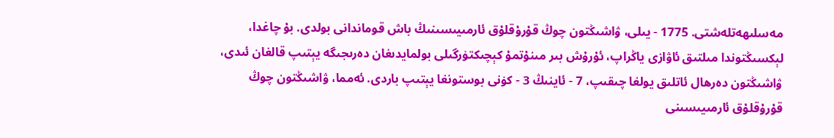مەسلىھەتلەشتى. 1775 - يىلى، ۋاشىڭتون چوڭ قۇرۇقلۇق ئارمىيىسىنىڭ باش قوماندانى بولدى. بۇ چاغدا، لېكسىڭتوندا مىلتىق ئاۋازى ياڭراپ، ئۇرۇش بىر مىنۇتمۇ كېچىكتۈرگىلى بولمايدىغان دەرىجىگە يېتىپ قالغان ئىدى، ۋاشىڭتون دەرھال ئاتلىق يولغا چىقىپ، 7 - ئاينىڭ 3 - كۈنى بوستونغا يېتىپ باردى. ئەمما، ۋاشىڭتون چوڭ قۇرۇقلۇق ئارمىيىسىنى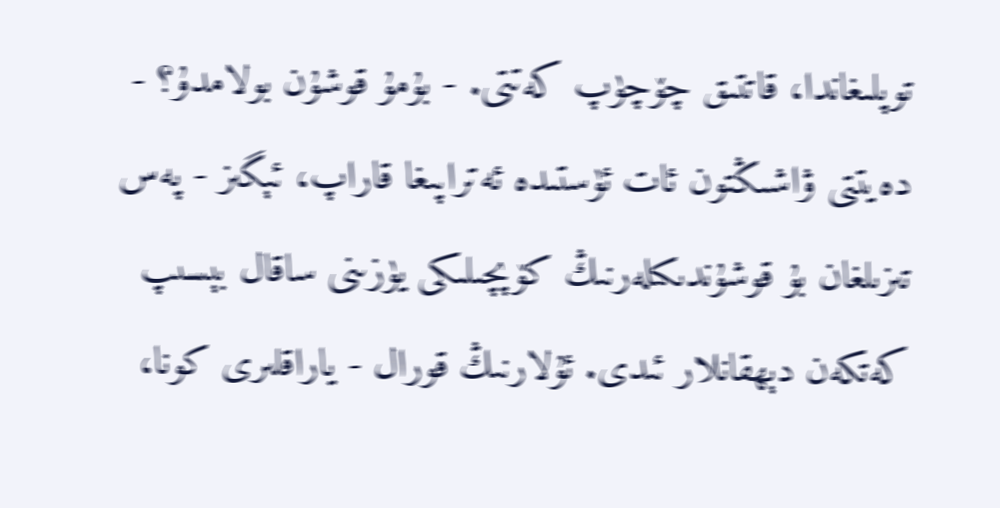توپلىغاندا، قاتتىق چۆچۈپ كەتتى. - بۇمۇ قوشۇن بولامدۇ؟ - دەيتتى ۋاشىڭتون ئات ئۈستىدە ئەتراپىغا قاراپ، ئېگىز - پەس تىزىلغان بۇ قوشۇندىكىلەرنىڭ كۆپچىلىكى يۈزىنى ساقال بېسىپ كەتكەن دېھقانلار ئىدى. ئۇلارنىڭ قورال - ياراقلىرى كونا،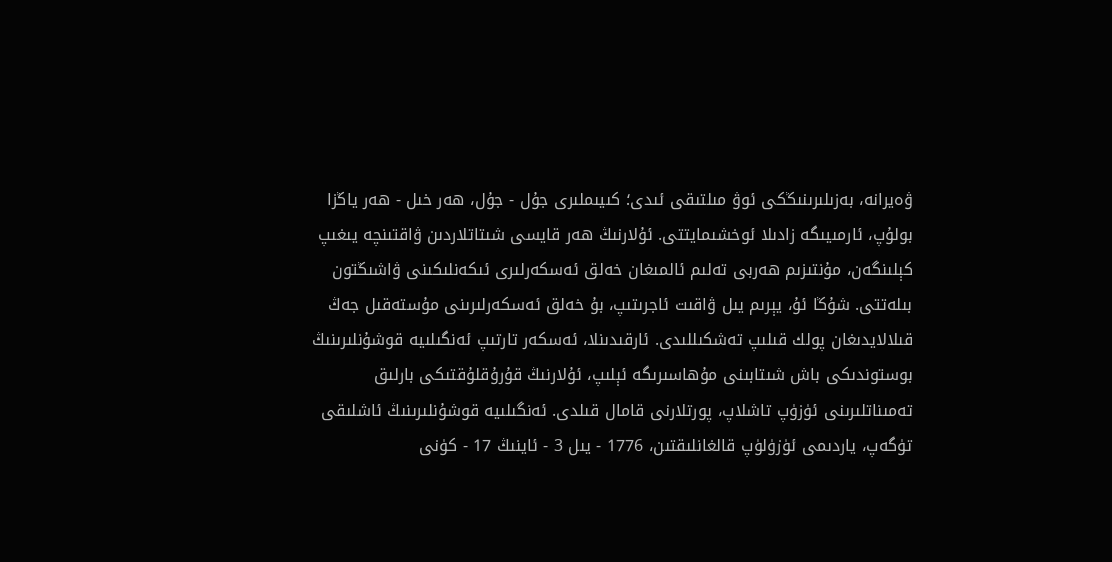ۋەيرانە، بەزىلىرىنىڭكى ئوۋ مىلتىقى ئىدى؛ كىيىملىرى جۇل - جۇل، ھەر خىل - ھەر ياڭزا بولۇپ، ئارمىيىگە زادىلا ئوخشىمايتتى. ئۇلارنىڭ ھەر قايسى شىتاتلاردىن ۋاقتىنچە يىغىپ كېلىنگەن، مۇنتىزىم ھەربى تەلىم ئالمىغان خەلق ئەسكەرلىرى ئىكەنلىكىنى ۋاشىڭتون بىلەتتى. شۇڭا ئۇ، يېرىم يىل ۋاقىت ئاجرىتىپ، بۇ خەلق ئەسكەرلىرىنى مۇستەقىل جەڭ قىلالايدىغان پولك قىلىپ تەشكىللىدى. ئارقىدىنلا، ئەسكەر تارتىپ ئەنگىلىيە قوشۇنلىرىنىڭ بوستوندىكى باش شىتابىنى مۇھاسىرىگە ئېلىپ، ئۇلارنىڭ قۇرۇقلۇقتىكى بارلىق تەمىناتلىرىنى ئۈزۈپ تاشلاپ، پورتلارنى قامال قىلدى. ئەنگىلىيە قوشۇنلىرىنىڭ ئاشلىقى تۈگەپ، ياردىمى ئۈزۈلۈپ قالغانلىقتىن، 1776 - يىل 3 - ئاينىڭ 17 - كۈنى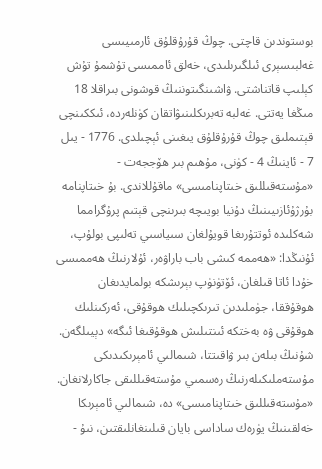بوستوندىن قاچتى. چوڭ قۇرۇقلۇق ئارمىيىسى غەلبىسېرى ئىلگىرىلىدى، خەلق ئاممىسى تۇشمۇ تۇش كېلىپ قاتناشتى. ۋاشىنگىتوننىڭ قوشونى بىراقلا 18 مىڭغا يەتتى. غەلبە تەبرىكلىنىۋاتقان كۈنلەردە، ئىككىنچى قېتىملىق چوڭ قۇرۇقلۇق يىغىنى ئېچىلدى. 1776 - يىل 7 - ئاينىڭ 4 - كۈنى، مۇھىم بىر ھۆججەت - «مۇستەقىللىق خىتاپنامىسى» ماقۇللاندى. بۇ خىتاپنامە بۇرژۇئازىيىنىڭ دۇنيا بويىچە بىرىنچى قېتىم پرۇگرامما شەكلىدە ئوتتۇرىغا قويۇلغان سىياسىي تەلىپى بولۇپ، ئۇنىڭدا: «ھەممە كىشى باب باراۋەر، ئۇلارنىڭ ھەممىسى خۇدا ئاتا قىلغان، ئۆتۈنۈپ بېرىشكە بولمايدىغان ھوقۇققا، جۈملىدىن تىرىكچىلىك ھوقۇقى، ئەركىنلىك ھوقۇقى ۋە بەختكە ئىنتىلىش ھوقۇقىغا ئىگە» دېيىلگەن. شۇنىڭ بىلەن بىر ۋاقىتتا، شىمالىي ئامېرىكىدىكى مۇستەملىكىلەرنىڭ رەسمىي مۇستەقىللىقى جاكارلانغان. «مۇستەقىللىق خىتاپنامىسى» دە، شىمالىي ئامېرىكا خەلقىنىڭ يۈرەك ساداسى بايان قىلىنغانلىقتىن، نىۇ -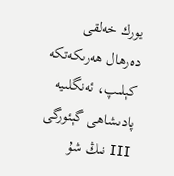يورك خەلقى دەرھال ھەرىكەتكە كېلىپ، ئەنگلىيە پادىشاھى گېئورگى III نىڭ شۇ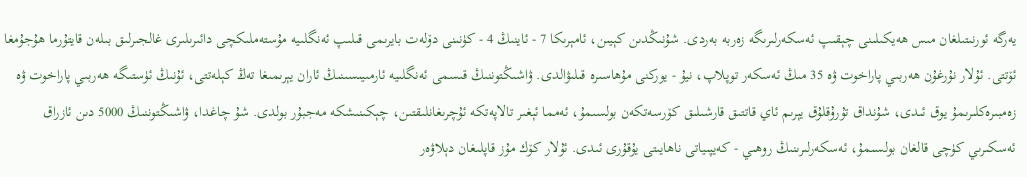يەرگە ئورنىتىلغان مىس ھەيكىلىنى چېقىپ ئەسكەرلىرىگە زەربە بەردى. شۇنىڭدىن كېيىن، ئامېرىكا 7 - ئاينىڭ 4 - كۈنىنى دۆلەت بايرىمى قىلىپ ئەنگلىيە مۇستەملىكچى دائىرىلىرى غالجىرلىق بىلەن قايتۇرما ھۇجۇمغا ئۆتتى. ئۇلار نۇرغۇن ھەربىي پاراخوت ۋە 35 مىڭ ئەسكەر توپلاپ، نيۇ - يوركنى مۇھاسىرە قىلىۋالدى. ۋاشىڭتوننىڭ قىسمى ئەنگلىيە ئارمىيىسىنىڭ ئاران يېرىمىغا تەڭ كېلەتتى، ئۇنىڭ ئۈستىگە ھەربىي پاراخوت ۋە زەمبىرەكلىرىمۇ يوق ئىدى، شۇنداق تۇرۇقلۇق يېرىم ئاي قاتتىق قارشىلىق كۆرسەتكەن بولسىمۇ، ئەمما ئېغىر تالاپەتكە ئۇچرىغانلىقتىن، چېكىنىشكە مەجبۇر بولدى. شۇ چاغدا، ۋاشىڭتوننىڭ 5000 دىن ئازراق ئەسكىرىي كۈچى قالغان بولسىمۇ، ئەسكەرلىرىنىڭ روھىي - كەيپىياتى ناھايىتى يۇقۇرى ئىدى. ئۇلار كۆك مۇز قاپلىغان دېلاۋەر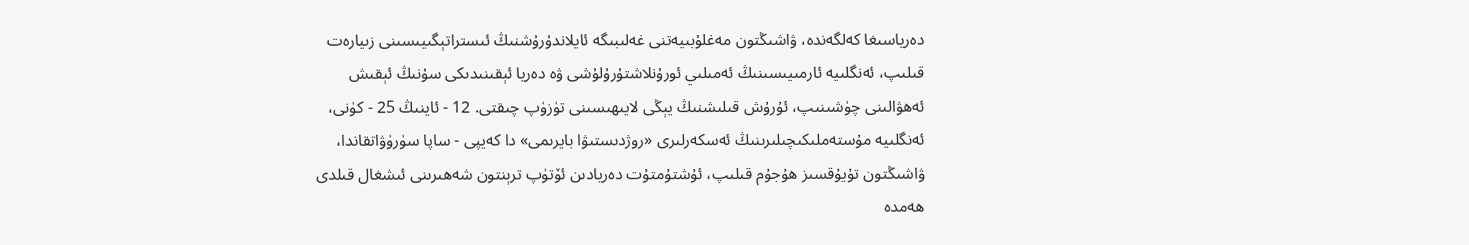دەرياسىغا كەلگەندە، ۋاشىڭتون مەغلۇبىيەتنى غەلىبىگە ئايلاندۇرۇشنىڭ ئىستراتېگىيىسىنى زىيارەت قىلىپ، ئەنگلىيە ئارمىيىسىنىڭ ئەمىلىي ئورۇنلاشتۇرۇلۇشى ۋە دەريا ئېقىنىدىكى سۇنىڭ ئېقىش ئەھۋالىنى چۈشىنىپ، ئۇرۇش قىلىشنىڭ يېڭى لايىھىسىنى تۈزۈپ چىقتى. 12 - ئاينىڭ 25 - كۈنى، ئەنگلىيە مۇستەملىكىچىلىرىنىڭ ئەسكەرلىرى «روژدىستىۋا بايرىمى» دا كەيپى - ساپا سۈرۈۋاتقاندا، ۋاشىڭتون تۇيۇقسىز ھۇجۇم قىلىپ، ئۇشتۇمتۇت دەريادىن ئۆتۈپ ترېنتون شەھىرىنى ئىشغال قىلدى ھەمدە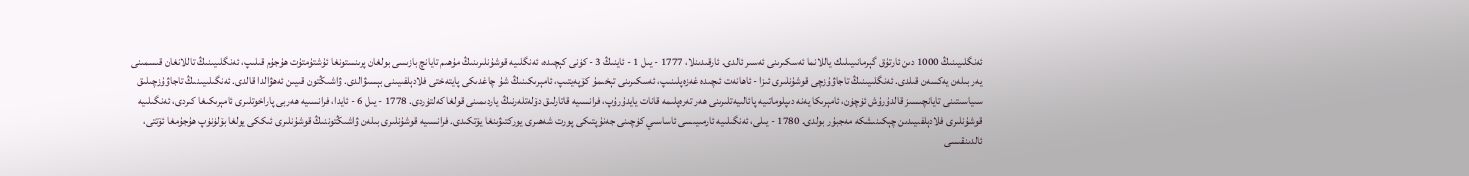ئەنگلىيىنىڭ 1000 دىن ئارتۇق گېرمانىيىلىك ياللانما ئەسكىرىنى ئەسىر ئالدى. ئارقىدىنلا، 1777 - يىل 1 - ئاينىڭ 3 - كۈنى كېچىدە، ئەنگلىيە قوشۇنلىرىنىڭ مۇھىم تايانچ بازىسى بولغان پرىنستونغا ئۇشتۇمتۇت ھۇجۇم قىلىپ، ئەنگلىيىنىڭ تاللانغان قىسمىنى يەر بىلەن يەكسەن قىلدى. ئەنگلىيىنىڭ تاجاۋۇزچى قوشۇنلىرى ئىزا - ئاھانەت ئىچىدە غەزەپلىنىپ، ئەسكىرىنى تېخىمۇ كۆپەيتىپ، ئامېرىكىنىڭ شۇ چاغدىكى پايتەختى فلادېلفىيىنى بېسىۋالدى. ۋاشىڭتون قىيىن ئەھۋالدا قالدى. ئەنگىلىيىنىڭ تاجاۋۇزچىلىق سىياسىتىنى تايانچىسىز قالدۇرۇش ئۈچۈن، ئامېرىكا يەنە دىپلوماتىيە پائالىيەتلىرىنى ھەر تەرەپلىمە قانات يايدۇرۇپ، فرانسىيە قاتارلىق دۆلەتلەرنىڭ ياردىمىنى قولغا كەلتۈردى. 1778 - يىل 6 - ئايدا، فرانسىيە ھەربى پاراخوتلىرى ئامېرىكىغا كىردى، ئەنگىلىيە قوشۇنلىرى فلادېلفىيىدىن چېكىنىشكە مەجبۇر بولدى. 1780 - يىلى، ئەنگىلىيە ئارمىيىسى ئاساسىي كۈچىنى جەنۇپتىكى پورت شەھىرى يوركتىۋىنغا يۆتكىدى. فرانسىيە قوشۇنلىرى بىلەن ۋاشىڭتوننىڭ قوشۇنلىرى ئىككى يولغا بۆلۈنۈپ ھۇجۇمغا ئۆتتى، ئالدىنقىسى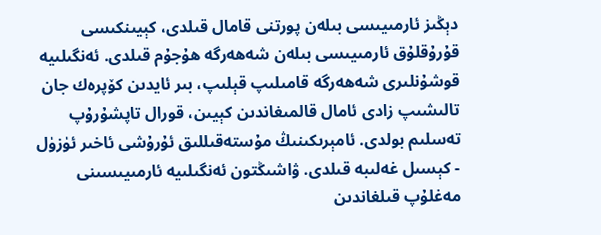دېڭىز ئارمىيىسى بىلەن پورتنى قامال قىلدى، كېيىنكىسى قۇرۇقلۇق ئارمىيىسى بىلەن شەھەرگە ھۇجۇم قىلدى. ئەنگىلىيە قوشۇنلىرى شەھەرگە قامىلىپ قېلىپ، بىر ئايدىن كۆپرەك جان تالىشىپ زادى ئامال قالمىغاندىن كېيىن، قورال تاپشۇرۇپ تەسلىم بولدى. ئامېرىكىنىڭ مۇستەقىللىق ئۇرۇشى ئاخىر ئۈزۈل - كېسىل غەلىبە قىلدى. ۋاشىڭتون ئەنگىلىيە ئارمىيىسىنى مەغلۇپ قىلغاندىن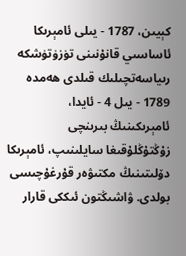كېيىن، 1787 - يىلى ئامېرىكا ئاساسىي قانۇنىنى تۈزۈتۈشكە رىياسەتچىلىك قىلدى ھەمدە 1789 - يىل 4 - ئايدا، ئامېرىكىنىڭ بىرىنچى زۇڭتۇڭلۇقىغا سايلىنىپ، ئامېرىكا دۆلىتىنىڭ مكتىۋەر قۇرغۇچىسى بولدى. ۋاشىڭتون ئىككى قارار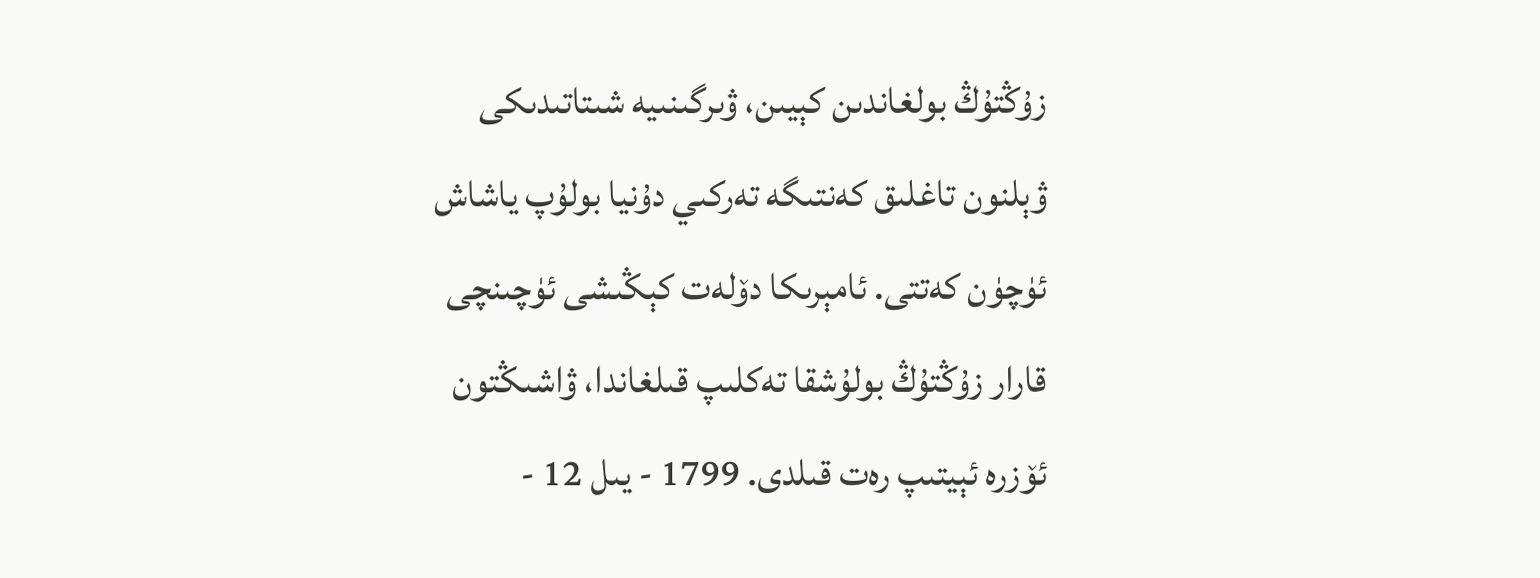زۇڭتۇڭ بولغاندىن كېيىن، ۋىرگىنىيە شىتاتىدىكى ۋېلنون تاغلىق كەنتىگە تەركىي دۇنيا بولۇپ ياشاش ئۈچۈن كەتتى. ئامېرىكا دۆلەت كېڭىشى ئۈچىنچى قارار زۇڭتۇڭ بولۇشقا تەكلىپ قىلغاندا، ۋاشىڭتون ئۆزرە ئېيتىپ رەت قىلدى. 1799 - يىل 12 -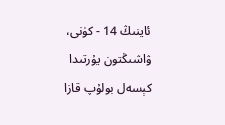ئاينىڭ 14 - كۈنى، ۋاشىڭتون يۇرتىدا كېسەل بولۇپ قازا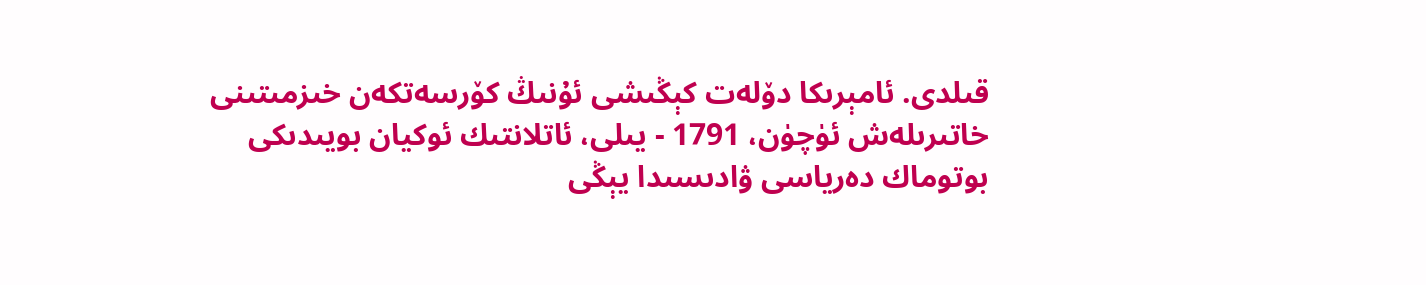قىلدى. ئامېرىكا دۆلەت كېڭىشى ئۇنىڭ كۆرسەتكەن خىزمىتىنى خاتىرىلەش ئۈچۈن، 1791 - يىلى، ئاتلانتىك ئوكيان بويىدىكى بوتوماك دەرياسى ۋادىسىدا يېڭى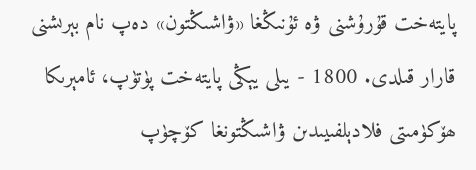پايتەخت قۇرۇشنى ۋە ئۇنىڭغا «ۋاشىڭتون» دەپ نام بېرىشنى قارار قىلدى. 1800 - يىلى يېڭى پايتەخت پۈتۈپ، ئامېرىكا ھۆكۈمىتى فلادېلفىيىدىن ۋاشىڭتونغا كۆچۈپ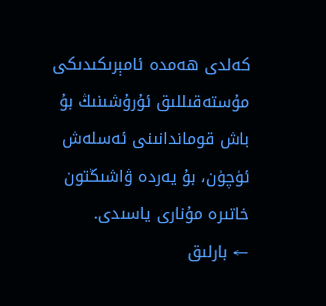كەلدى ھەمدە ئامېرىكىدىكى مۇستەقىللىق ئۇرۇشىنىڭ بۇ باش قوماندانىنى ئەسلەش ئۈچۈن، بۇ يەردە ۋاشىڭتون خاتىرە مۇنارى ياسىدى.
← بارلىق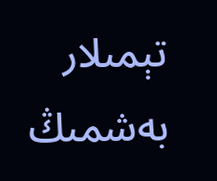تېمىلار بەشمىڭ